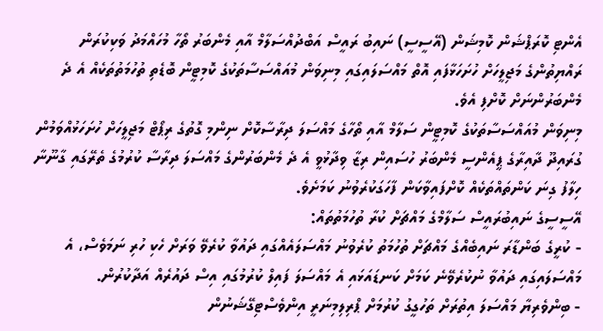އެންޓި ކޮރަޕްޝަން ކޮމިޝަން (އޭސީސީ) ނައިބު ރައީސް އަބްދުއްސަލާމް އާއި މެންބަރު ތޯހާ މުހައްމަދު ވަކިކުރަން ރައްޔިތުންގެ މަޖިލީހަށް ހުށަހަޅާފައި އޮތް މައްސަލައިގައި މިނިވަން މުއައްސަސާތަކުގެ ކޮމިޓީން ބޮޑެތި ތުހުމަތުތަކެއް އެ ދެ މެންބަރުންނަށް ކޮށްފި އެވެ.
މިނިވަން މުއައްސަސާތަކުގެ ކޮމިޓީން ސަލާމް އާއި ތޯހާގެ މައްސަލަ ދިރާސާކޮށް ނިންމި ގޮތުގެ ރިޕޯޓް މަޖިލީހަށް ހުށަހަޅުއްވަމުން ގުރައިދޫ ދާއިރާގެ ޕީއެންސީ މެންބަރު ހުސައިން ރިޒާ ވިދާޅުވީ އެ ދެ މެންބަރުންގެ މައްސަލަ ދިރާސާ ކުރުމުގެ ތެރޭގައި ގާނޫނާ ހިލާފު ގިނަ ކަންތައްތަކެއް ކޮށްފައިވާކަން ފާހަގަކުރެވުނު ކަމަށެވެ.
އޭސީސީގެ ނައިބުރައީސް ސަލާމްގެ މައްޗަށް ކުރާ ތުހުމަތުތައް:
- ކުރީގެ ބަންޑާރަ ނައިބެއްގެ މައްޗަށް ތުހުމަތު ކުރެވުނު މައްސަލައެއްގައި ދައުވާ ކުރެވޭ ވަރަށް ހެކި ހުރި ނަމަވެސް، އެ މައްސަލައިގައި ދައުވާ ނުކުރެވޭނެ ކަމަށް ކަނޑައަޅައި އެ މައްސަލަ ފައިލް ކުރުމުގައި އިސް ދައުރެއް އަދާކުރުން.
- ބިންވެރިޔާ މައްސަލަ އިތުރަށް ތަހުގީގު ކުރުމަށް ޕްރިލިމިނަރީ އިންވެސްޓިގޭޝަނުން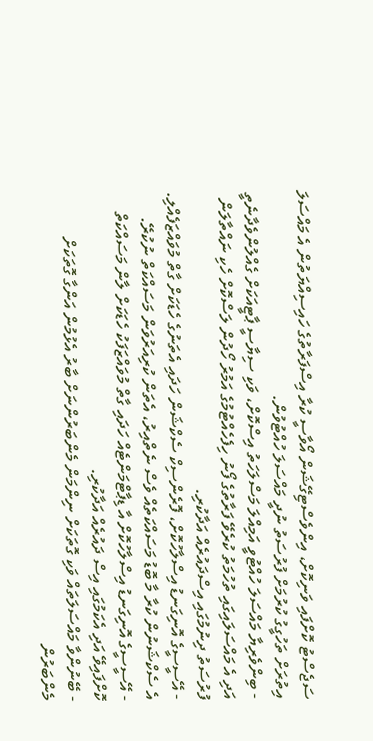ސަޖެސްޓު ކޮށްފައި ވަނިކޮށް، އިންވެސްޓިގޭޝަން އޯވާސީ ކުރާ އިސްފަރާތުގެ ހައިސިއްޔަތުން އެ މައްސަލަ އިތުރަށް ތަހުގީގު ކުރުމަށް ފުރުސަތު ނުދީ މައްސަލަ ހުއްޓުވުން.
- ބިންވެރިޔާ މައްސަލަ ހުއްޓުވީ އަމިއްލަ މަސްލަހަތު އިސްކޮށް، ވަކި ސިޔާސީ ޕާޓީއަކަށް ގެއްލުންވެދާނެތީ އަދި އެ މައްސަލައިގައި ތުހުމަތު ކުރެވޭ ފަރާތުގެ ފޯނު ހިފެހެއްޓުމުގެ އަމުރު ހޯދުން ލަސްކޮށް ހެކި ނައްތާލަން ފުރުސަތު ދިނުމުގައި އިސްދައުރެއް އަދާކުރި.
- އޭސީސީގެ އޮނިގަނޑު އިސްލާހުކޮށް، ފޮރެންސިކް ސެކްޝަން ހަދައި އެތަނުގެ ހެޑަކަށް ގާތް މުވައްޒަފެއްލި. އެ ސެކްޝަނުން ކުރާ މާ ބޮޑު މަސައްކަތެއް ވެސް ނެތްއިރު، އެތަން ކުރިއަރުވަން މަސައްކަތް ނުކުރޭ.
- އޭސީސީގެ އޮނިގަނޑު އިސްލާހުކޮށް އާ ޑިޕާޓްމަންޓެއް ހަދައި ގާތް މުވައްޒަފަކު ހެޑަކަށް ލާން މަސައްކަތް ކޮށްފައިވޭ އަދި އެކަމުގައި އިސް ދައުރެއް އަދާކުރި.
- ބޭނުންވާ މައްސަލަތައް ވަކި ގޮތަކަށް ނިންމަން މެންބަރުންނަށް ބާރު އެޅުމުން އަންގާ ގޮތަކަށް މެންބަރުން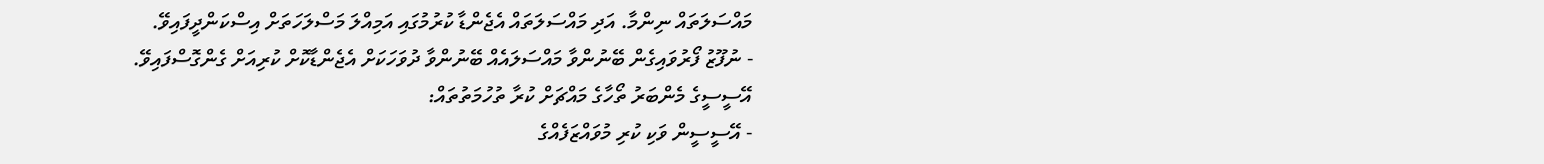މައްސަލަތައް ނިންމާ. އަދި މައްސަލަތައް އެޖެންޑާ ކުރުމުގައި އަމިއްލަ މަސްލަހަތަށް އިސްކަންދީފައިވޭ.
- ނުފޫޒު ފޯރުވައިގެން ބޭނުންވާ މައްސަލައެއް ބޭނުންވާ ދުވަހަކަށް އެޖެންޑާކޮށް ކުރިއަށް ގެންގޮސްފައިވޭ.
އޭސީސީގެ މެންބަރު ތޯހާގެ މައްޗަށް ކުރާ ތުހުމަތުތައް:
- އޭސީސީން ވަކި ކުރި މުވައްޒަފެއްގެ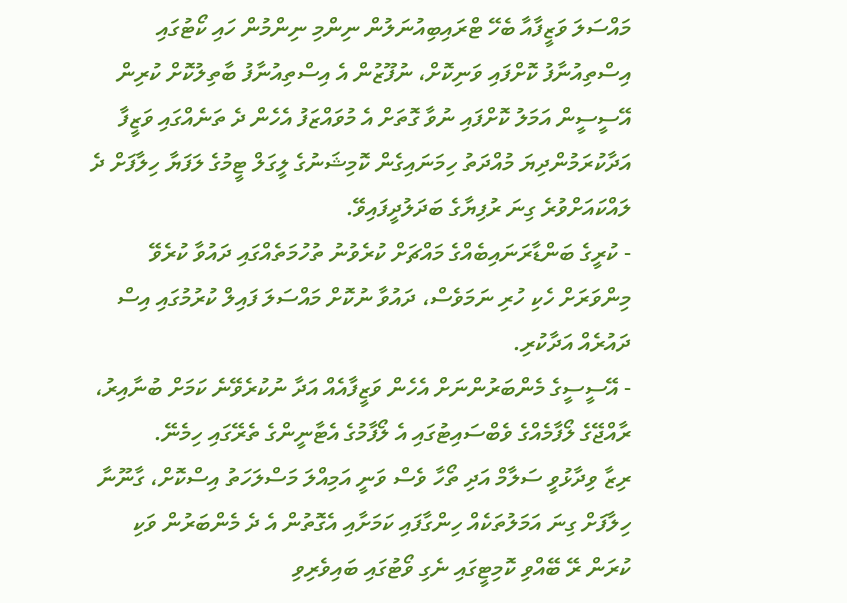މައްސަލަ ވަޒީފާއާ ބެހޭ ޓްރައިބިއުނަލުން ނިންމި ނިންމުން ހައި ކޯޓުގައި އިސްތިއުނާފު ކޮށްފައި ވަނިކޮށް، ނުފޫޒުން އެ އިސްތިއުނާފު ބާތިލުކޮށް ކުރިން އޭސީސީން އަމަލު ކޮށްފައި ނުވާ ގޮތަށް އެ މުވައްޒަފު އެހެން ދެ ތަނެއްގައި ވަޒީފާ އަދާކުރަމުންދިޔަ މުއްދަތު ހިމަނައިގެން ކޮމިޝަނުގެ ލީގަލް ޓީމުގެ ލަފަޔާ ހިލާފަށް ދެ ލައްކައަށްވުރެ ގިނަ ރުފިޔާގެ ބަދަލުދީފައިވޭ.
- ކުރީގެ ބަންޑާރަނައިބެއްގެ މައްޗަށް ކުރެވުނު ތުހުމަތެއްގައި ދައުވާ ކުރެވޭ މިންވަރަށް ހެކި ހުރި ނަމަވެސް، ދައުވާ ނުކޮށް މައްސަލަ ފައިލް ކުރުމުގައި އިސް ދައުރެއް އަދާކުރި.
- އޭސީސީގެ މެންބަރުންނަށް އެހެން ވަޒީފާއެއް އަދާ ނުކުރެވޭނެ ކަމަށް ބުނާއިރު، ރާއްޖޭގެ ލޯފާމެއްގެ ވެބްސައިޓުގައި އެ ލޯފާމުގެ އެޓާނީންގެ ތެރޭގައި ހިމެނޭ.
ރިޒާ ވިދާޅުވީ ސަލާމް އަދި ތޯހާ ވެސް ވަނީ އަމިއްލަ މަސްލަހަތު އިސްކޮށް، ގާނޫނާ ހިލާފަށް ގިނަ އަމަލުތަކެއް ހިންގާފައި ކަމަށާއި އެގޮތުން އެ ދެ މެންބަރުން ވަކި ކުރަން ރޭ ބޭއްވި ކޮމިޓީގައި ނެގި ވޯޓުގައި ބައިވެރިވި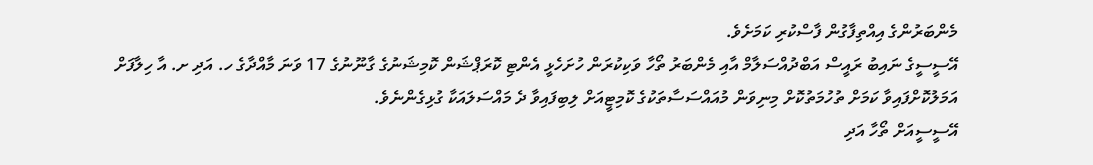މެންބަރުންގެ އިއްތިފާގުން ފާސްކުރި ކަމަށެވެ.
އޭސީސީގެ ނައިބު ރައީސް އަބްދުއްސަލާމް އާއި މެންބަރު ތޯހާ ވަކިކުރަން ހުށަހެޅީ އެންޓި ކޮރަޕްޝަން ކޮމިޝަނުގެ ގާނޫނުގެ 17 ވަނަ މާއްދާގެ ހ. އަދި ށ. އާ ހިލާފަށް އަމަލުކޮށްފައިވާ ކަމަށް ތުހުމަތުކޮށް މިނިވަން މުއައްސަސާތަކުގެ ކޮމިޓީއަށް ލިބިފައިވާ ދެ މައްސަލައަކާ ގުޅިގެންނެވެ.
އޭސީސީއަށް ތޯހާ އަދި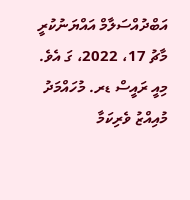އަބްދުއްސަލާމް އައްޔަނުކުރީ މާޗު 17، 2022، ގަ އެވެ.
މިއީ ރައީސް ޑރ. މުހައްމަދު މުއިއްޒު ވެރިކަމާ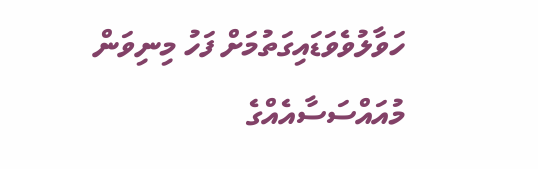ހަވާލުވެވަޑައިގަތުމަށް ފަހު މިނިވަން މުއައްސަސާއެއްގެ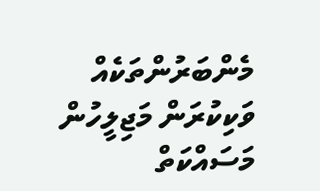މެންބަރުންތަކެއް ވަކިކުރަން މަޖިލީހުން މަސައްކަތް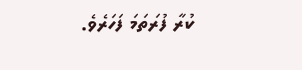ކުރާ ފުރަތަމަ ފަހަރެވެ.